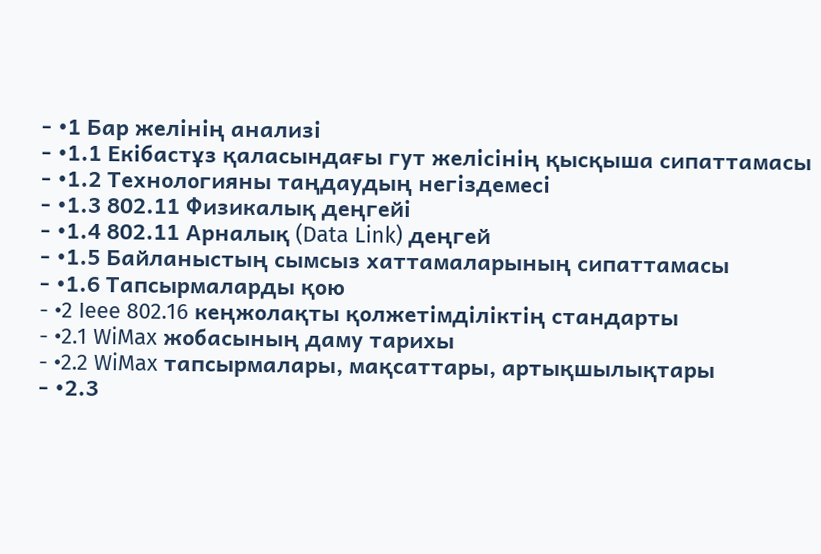- •1 Бар желінің анализі
- •1.1 Екібастұз қаласындағы гут желісінің қысқыша сипаттамасы
- •1.2 Технологияны таңдаудың негіздемесі
- •1.3 802.11 Физикалық деңгейі
- •1.4 802.11 Арналық (Data Link) деңгей
- •1.5 Байланыстың сымсыз хаттамаларының сипаттамасы
- •1.6 Тапсырмаларды қою
- •2 Ieee 802.16 кеңжолақты қолжетімділіктің стандарты
- •2.1 WiMax жобасының даму тарихы
- •2.2 WiMax тапсырмалары, мақсаттары, артықшылықтары
- •2.3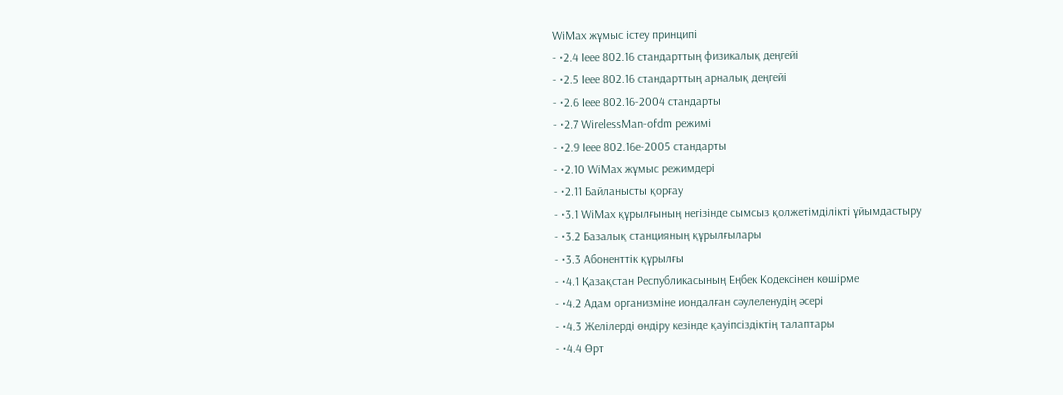WiMax жұмыс істеу принципі
- •2.4 Ieee 802.16 стандарттың физикалық деңгейі
- •2.5 Ieee 802.16 стандарттың арналық деңгейі
- •2.6 Ieee 802.16-2004 стандарты
- •2.7 WirelessMan-ofdm режимі
- •2.9 Ieee 802.16e-2005 стандарты
- •2.10 WiMax жұмыс режимдері
- •2.11 Байланысты қорғау
- •3.1 WiMax құрылғының негізінде сымсыз қолжетімділікті ұйымдастыру
- •3.2 Базалық станцияның құрылғылары
- •3.3 Абоненттік құрылғы
- •4.1 Қазақстан Республикасының Еңбек Кодексінен көшірме
- •4.2 Адам организміне иондалған сәулеленудің әсері
- •4.3 Желілерді өндіру кезінде қауіпсіздіктің талаптары
- •4.4 Өрт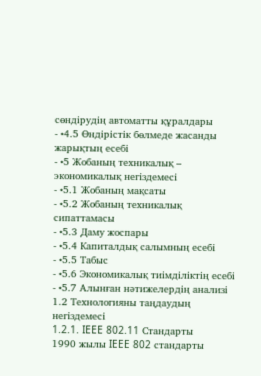сөндірудің автоматты құралдары
- •4.5 Өндірістік бөлмеде жасанды жарықтың есебі
- •5 Жобаның техникалық – экономикалық негіздемесі
- •5.1 Жобаның мақсаты
- •5.2 Жобаның техникалық сипаттамасы
- •5.3 Даму жоспары
- •5.4 Капиталдық салымның есебі
- •5.5 Табыс
- •5.6 Экономикалық тиімділіктің есебі
- •5.7 Алынған нәтижелердің анализі
1.2 Технологияны таңдаудың негіздемесі
1.2.1. IEEE 802.11 Стандарты
1990 жылы IEEE 802 стандарты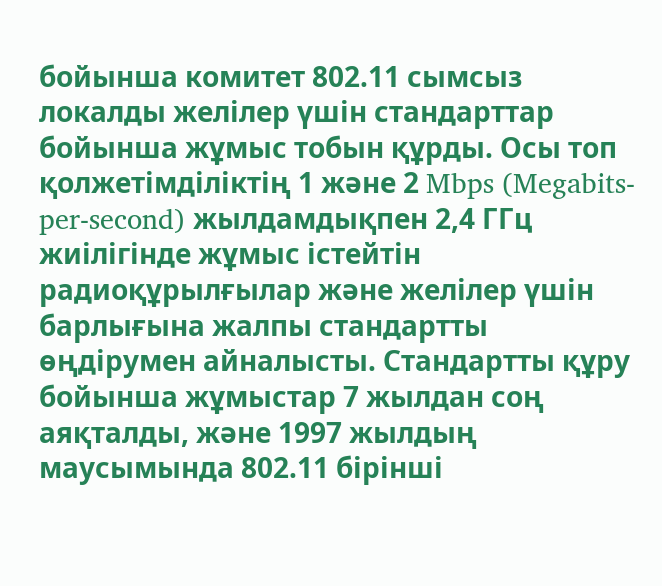бойынша комитет 802.11 сымсыз локалды желілер үшін стандарттар бойынша жұмыс тобын құрды. Осы топ қолжетімділіктің 1 және 2 Mbps (Megabits-per-second) жылдамдықпен 2,4 ГГц жиілігінде жұмыс істейтін радиоқұрылғылар және желілер үшін барлығына жалпы стандартты өңдірумен айналысты. Стандартты құру бойынша жұмыстар 7 жылдан соң аяқталды, және 1997 жылдың маусымында 802.11 бірінші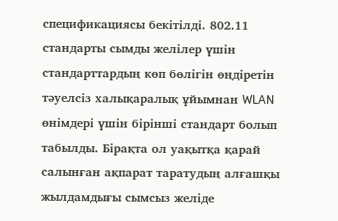спецификациясы бекітілді. 802.11 стандарты сымды желілер үшін стандарттардың көп бөлігін өңдіретін тәуелсіз халықаралық ұйымнан WLAN өнімдері үшін бірінші стандарт болып табылды. Бірақта ол уақытқа қарай салынған ақпарат таратудың алғашқы жылдамдығы сымсыз желіде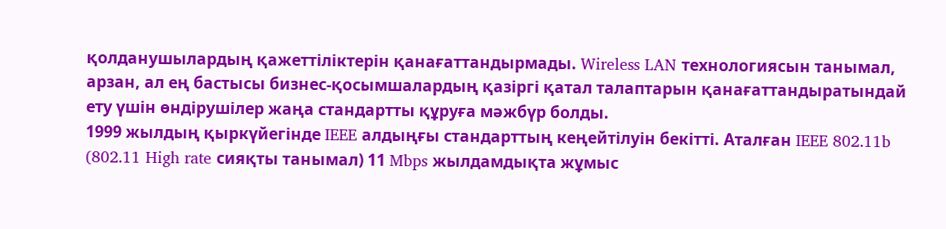қолданушылардың қажеттіліктерін қанағаттандырмады. Wireless LAN технологиясын танымал, арзан, ал ең бастысы бизнес-қосымшалардың қазіргі қатал талаптарын қанағаттандыратындай ету үшін өндірушілер жаңа стандартты құруға мәжбүр болды.
1999 жылдың қыркүйегінде IEEE алдыңғы стандарттың кеңейтілуін бекітті. Аталған IEEE 802.11b (802.11 High rate сияқты танымал) 11 Mbps жылдамдықта жұмыс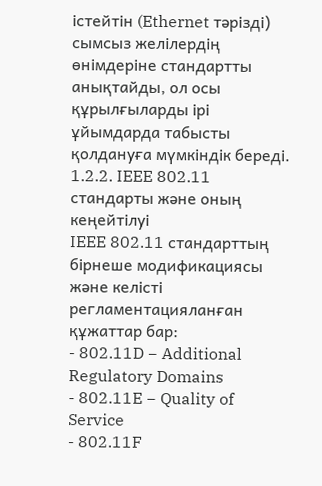істейтін (Ethernet тәрізді) сымсыз желілердің өнімдеріне стандартты анықтайды, ол осы құрылғыларды ірі ұйымдарда табысты қолдануға мүмкіндік береді.
1.2.2. IEEE 802.11 стандарты және оның кеңейтілуі
IEEE 802.11 стандарттың бірнеше модификациясы және келісті регламентацияланған құжаттар бар:
- 802.11D − Additional Regulatory Domains
- 802.11E − Quality of Service
- 802.11F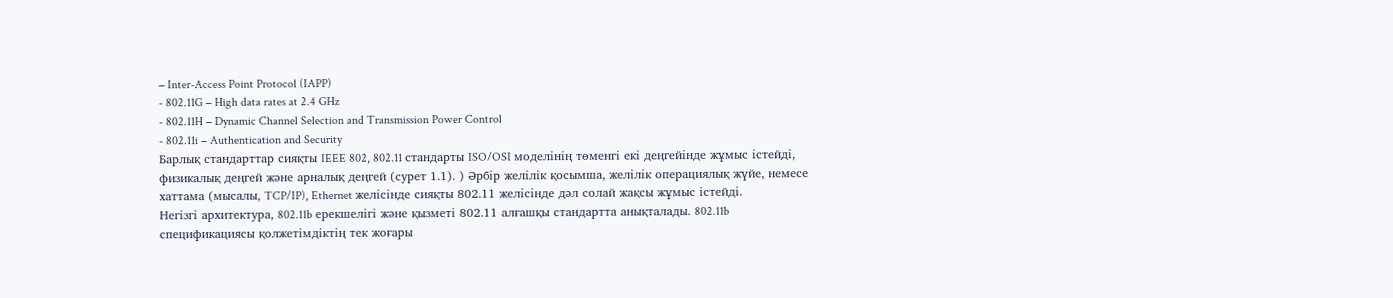− Inter-Access Point Protocol (IAPP)
- 802.11G − High data rates at 2.4 GHz
- 802.11H − Dynamic Channel Selection and Transmission Power Control
- 802.11i − Authentication and Security
Барлық стандарттар сияқты IEEE 802, 802.11 стандарты ISO/OSI моделінің төменгі екі деңгейінде жұмыс істейді, физикалық деңгей және арналық деңгей (сурет 1.1). ) Әрбір желілік қосымша, желілік операциялық жүйе, немесе хаттама (мысалы, TCP/IP), Ethernet желісінде сияқты 802.11 желісінде дәл солай жақсы жұмыс істейді.
Негізгі архитектура, 802.11b ерекшелігі және қызметі 802.11 алғашқы стандартта анықталады. 802.11b спецификациясы қолжетімдіктің тек жоғары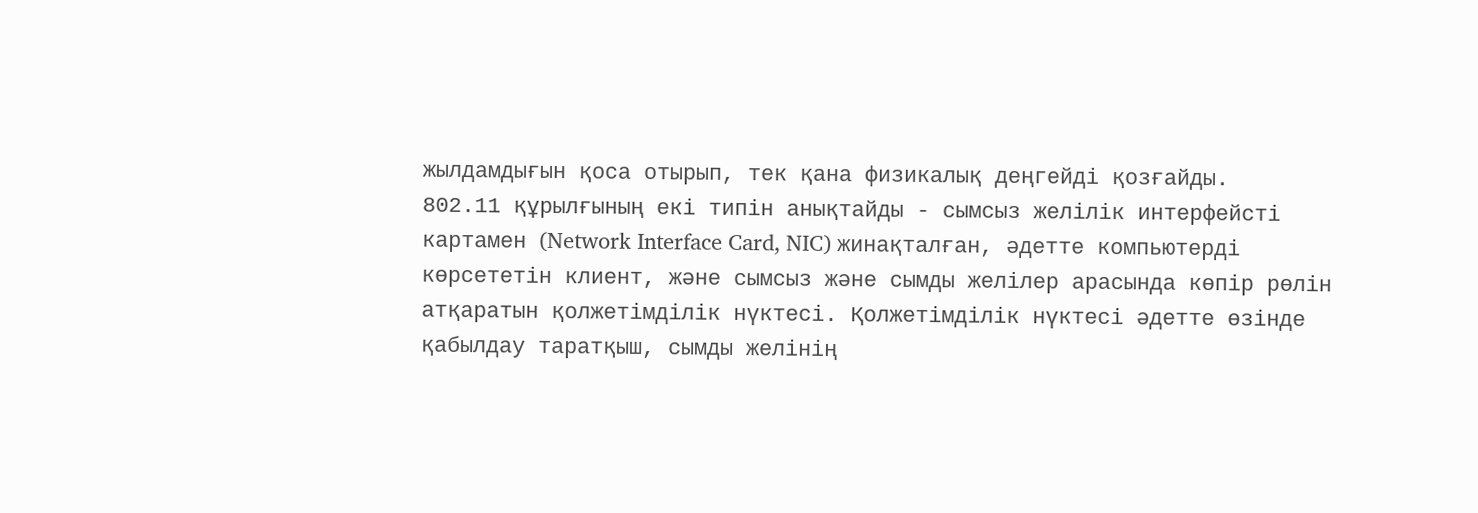жылдамдығын қоса отырып, тек қана физикалық деңгейді қозғайды.
802.11 құрылғының екі типін анықтайды - сымсыз желілік интерфейсті картамен (Network Interface Card, NIC) жинақталған, әдетте компьютерді көрсететін клиент, және сымсыз және сымды желілер арасында көпір рөлін атқаратын қолжетімділік нүктесі. Қолжетімділік нүктесі әдетте өзінде қабылдау таратқыш, сымды желінің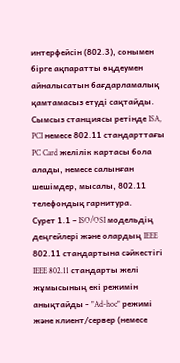интерфейсін (802.3), сонымен бірге ақпаратты өңдеумен айналысатын бағдарламалық қамтамасыз етуді сақтайды. Сымсыз станциясы ретінде ISA, PCI немесе 802.11 стандарттағы PC Card желілік картасы бола алады, немесе салынған шешімдер, мысалы, 802.11 телефондық гарнитура.
Сурет 1.1 – ISO/OSI модельдің деңгейлері және олардың IEEE 802.11 стандартына сәйкестігі
IEEE 802.11 стандарты желі жұмысының екі режимін анықтайды - "Ad-hoc" режимі және клиент/сервер (немесе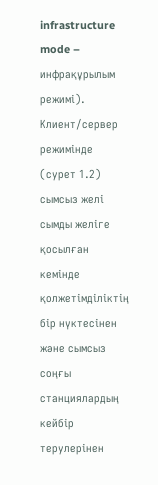infrastructure mode – инфрақұрылым режимі). Клиент/сервер режимінде (сурет 1.2) сымсыз желі сымды желіге қосылған кемінде қолжетімділіктің бір нүктесінен және сымсыз соңғы станциялардың кейбір терулерінен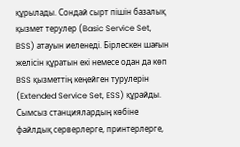құрылады. Сондай сырт пішін базалық қызмет терулер (Basic Service Set, BSS) атауын иеленеді. Бірлескен шағын желісін құратын екі немесе одан да көп BSS қызметтің кеңейген турулерін (Extended Service Set, ESS) құрайды. Сымсыз станциялардың көбіне файлдық серверлерге, принтерлерге,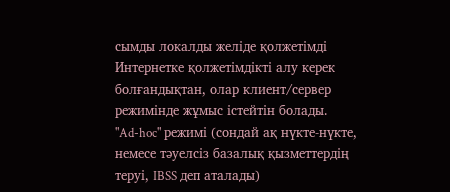сымды локалды желіде қолжетімді Интернетке қолжетімдікті алу керек болғандықтан, олар клиент/сервер режимінде жұмыс істейтін болады.
"Ad-hoc" режимі (сондай ақ нүкте-нүкте, немесе тәуелсіз базалық қызметтердің теруі, IBSS деп аталады)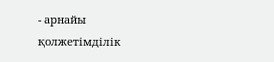- арнайы қолжетімділік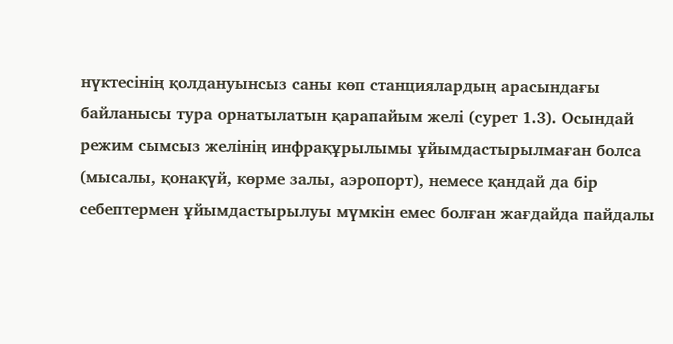нүктесінің қолдануынсыз саны көп станциялардың арасындағы байланысы тура орнатылатын қарапайым желі (сурет 1.3). Осындай режим сымсыз желінің инфрақұрылымы ұйымдастырылмаған болса (мысалы, қонақүй, көрме залы, аэропорт), немесе қандай да бір себептермен ұйымдастырылуы мүмкін емес болған жағдайда пайдалы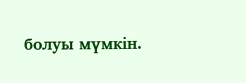болуы мүмкін.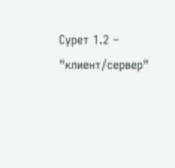Сурет 1.2 – "клиент/сервер"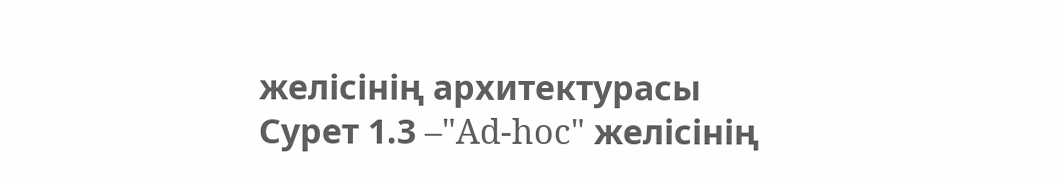желісінің архитектурасы
Сурет 1.3 –"Ad-hoc" желісінің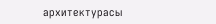архитектурасы